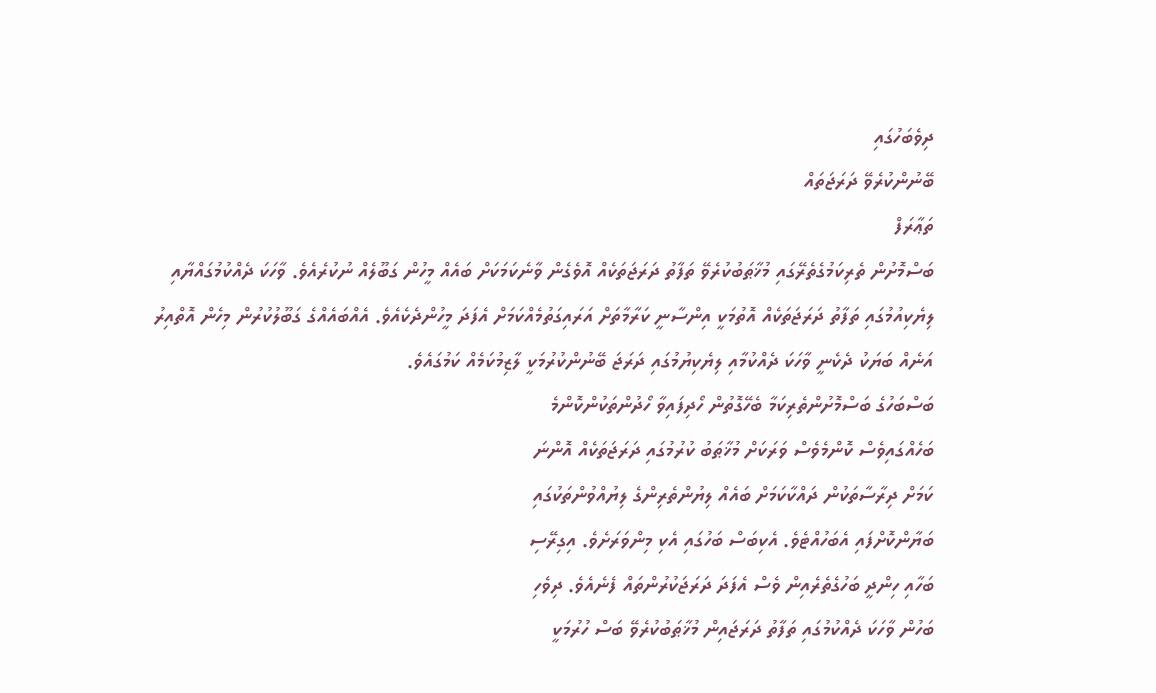ދިވެބަހުގައި
ބޭނުންކުރެވޭ ދަރަޖަތައް
ތަޢާރަފް
ބަސްމޮށުން ތެރިކަމުގެތެރޭގައި މުޚާޠަބުކުރެވޭ ތަފާތު ދަރަޖަތަކެއް އޮވެގެން ވާނެކަމަކަށް ބައެއް މީހުން ގަބޫލެއް ނުކުރެއެވެ. ވާހަކަ ދެއްކުމުގައްޔާއި ލިޔެކިއުމުގައި ތަފާތު ދަރަޖަތަކެއް އޮތުމަކީ އިންސާނީ ކަރާމާތަށް އަރައިގަތުމެއްކަމަށް އެފަދަ މީހުންދެކެއެވެ. އެއްބައެއްގެ ގަބޫލުކުރުން މިހެން އޮތްއިރު އަނެއް ބަޔަކު ދެކެނީ ވާހަކަ ދެއްކުމާއި ލިޔެކިޔުމުގައި ދަރަޖަ ބޭނުންކުރުމަކީ ލާޒިމުކަމެއް ކަމުގައެވެ.
ބަސްބަހުގެ ބަސްމޮށުންތެރިކަމާ ބެހޭގޮތުން ހޯދިފައިވާ ހޯދުންތަކުންކޮންމެ
ބަހެއްގައިވެސް ކޮންމެވެސް ވަރަކަށް މުޚާޠަބު ކުރުމުގައި ދަރަޖަތަކެއް އޮންނަ
ކަމަށް ދިރާސާތަކުން ދައްކާކަމަށް ބައެއް ލިޔުންތެރިންގެ ލިޔުއްވުންތަކުގައި
ބަޔާންކޮށްފައި އެބަހުއްޓެވެ. އެކިބަސް ބަހުގައި އެކި މިންވަރަށެވެ. އިގިރޭސި
ބަހާއި ހިންދީ ބަހުގެތެރެއިން ވެސް އެފަދަ ދަރަޖަކުރުންތައް ފެނެއެވެ. ދިވެހި
ބަހުން ވާހަކަ ދެއްކުމުގައި ތަފާތު ދަރަޖައިން މުޚާޠަބުކުރެވޭ ބަސް ހުރުމަކީ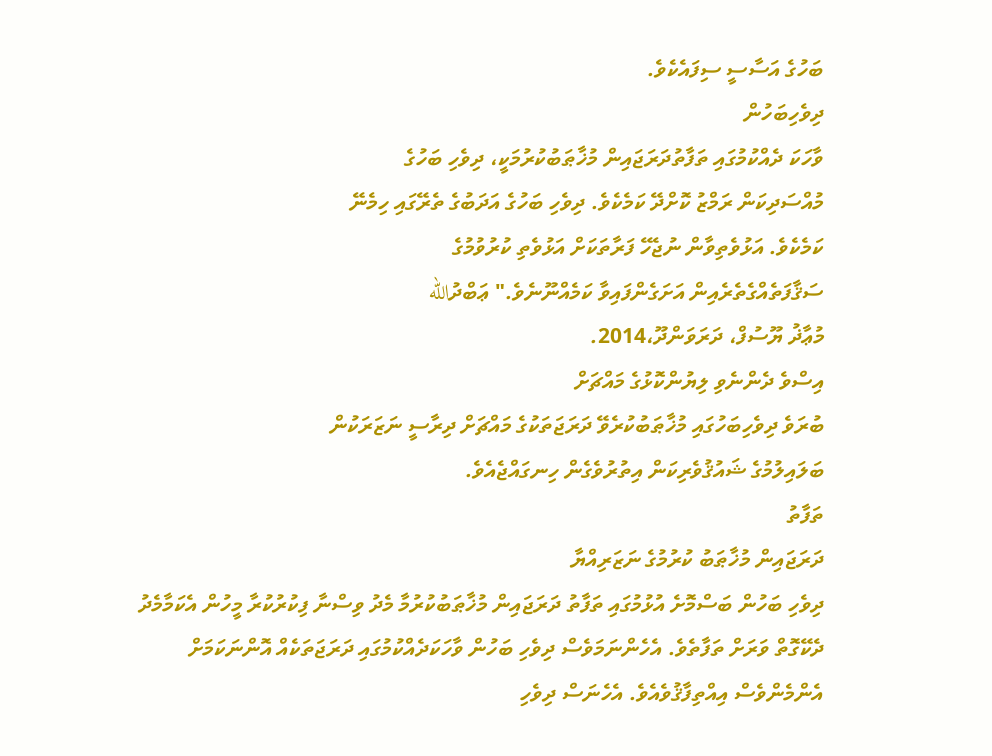ބަހުގެ އަސާސީ ސިފައެކެވެ.
ދިވެހިބަހުން
ވާހަކަ ދެއްކުމުގައި ތަފާތުދަރަޖައިން މުޚާޠަބުކުރުމަކީ، ދިވެހި ބަހުގެ
މުއްސަދިކަން ރަމްޒު ކޮށްދޭ ކަމެކެވެ. ދިވެހި ބަހުގެ އަދަބުގެ ތެރޭގައި ހިމެނޭ
ކަމެކެވެ. އަޅުވެތިވާން ނުޖެހޭ ފަރާތަކަށް އަޅުވެތި ކުރުވުމުގެ
ސަޤާފަތެއްގެތެރެއިން އަށަގެންފައިވާ ކަމެއްނޫނެވެ." ޢަބްދުالله
މުޢާޛު ޔޫސުފް، ދަރަވަންދޫ،2014.
އިސްވެ ދެންނެވި ލިޔުންކޮޅުގެ މައްޗަށް
ބުރަވެ ދިވެހިބަހުގައި މުޚާޠަބުކުރެވޭ ދަރަޖަތަކުގެ މައްޗަށް ދިރާސީ ނަޒަރަކުން
ބަލައިލުމުގެ ޝައުޤުވެރިކަން އިތުރުވެގެން ހިނގައްޖެއެވެ.
ތަފާތު
ދަރަޖައިން މުޚާޠަބު ކުރުމުގެ ނަޒަރިއްޔާ
ދިވެހި ބަހުން ބަސްމޮށެ އުޅުމުގައި ތަފާތު ދަރަޖައިން މުޚާޠަބުކުރުމާ މެދު ވިސްނާ ފިކުރުކުރާ މީހުން އެކަމާމެދު ދެކޭގޮތް ވަރަށް ތަފާތެވެ. އެހެންނަމަވެސް ދިވެހި ބަހުން ވާހަކަދެއްކުމުގައި ދަރަޖަތަކެއް އޮންނަކަމަށް އެންމެންވެސް އިއްތިފާޤުވެއެވެ. އެހެނަސް ދިވެހި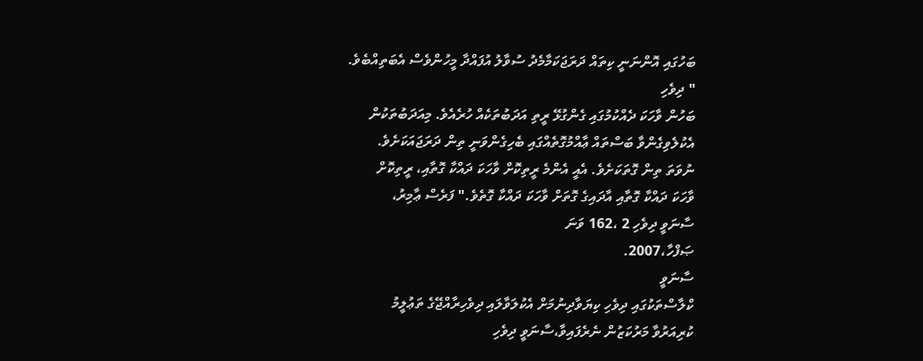ބަހުގައި އޮންނަނީ ކިތައް ދަރަޖަކަމާމެދު ސުވާލު އުފައްދާ މީހުންވެސް އެބަތިއްބެވެ.
" ދިވެހި
ބަހުން ވާހަކަ ދެއްކުމުގައި ގެންގުޅޭ ރީތި އަދަބުތަކެއް ހުރެއެވެ. މިއަދަބުތަކުން
އެކުލެވިގެންވާ ބަސްތައް ޢާއްމުގޮތެއްގައި ބެހިގެންވަނީ ތިން ދަރަޖައަކަށެވެ.
ނުވަތަ ތިން ގޮތަކަށެވެ. އެއީ އެންމެ ރީތިކޮށް ވާހަކަ ދައްކާ ގޮތާއި، ރީތިކޮށް
ވާހަކަ ދައްކާ ގޮތާއި އާދައިގެ ގޮތަށް ވާހަކަ ދައްކާ ގޮތެވެ." ފަރެސް ޢާމިރު،
ސާނަވީ ދިވެހި 2 ،162 ވަނަ
ޞަފްހާ،2007.
ސާނަވީ
ކްލާސްތަކުގައި ދިވެހި ކިޔަވާދިނުމަށް އެކުލަވާލައި ދިވެހިރާއްޖޭގެ ތަޢުލީމު
ކުރިއަރުވާ މަރުކަޒުން ނެރެފައިވާ،ސާނަވީ ދިވެހި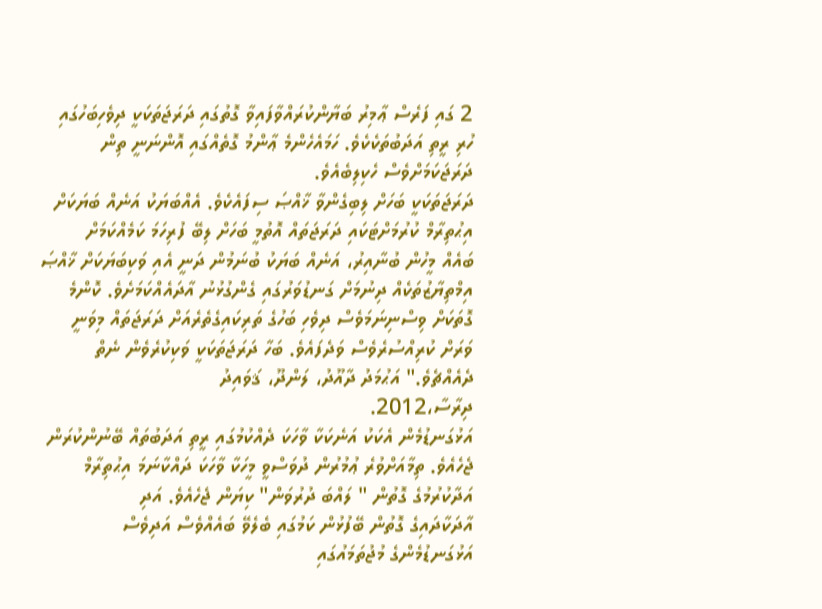2 ގައި ފަރެސް ޢާމިރު ބަޔާންކުރައްވާފައިވާ ގޮތުގައި ދަރަޖަތަކަކީ ދިވެހިބަހުގައި
ހުރި ރީތި އަދަބުތަކެކެވެ. ހަމައެހެންމެ ޢާންމު ގޮތެއްގައި އޮންނަނީ ތިން
ދަރަޖަކަމަށްވެސް ހެކިލިބެއެވެ.
ދަރަޖަތަކަކީ ބަހަށް ލިބިގެންވާ ޚާއްޞަ ސިފައެކެވެ. އެއްބަޔަކު އަނެއް ބަޔަކަށް
އިޙުތިރާމް ކުރުމަށްޓަކައި ދަރަޖަތައް އޮތުމީ ބަހަށް ލިބޭ ފުރިހަމަ ކަމެއްކަމަށް
ބައެއް މީހުން ބުނާއިރު، އަނެއް ބަޔަކު ބުނަމުން ދަނީ އެއި ވަކިބަޔަކަށް ޚާއްޞަ
އިމްތިޔާޒުތަކެއް ދިނުމަށް ގަނޑުވަރުގައި ގެންގުޅުނު އާދައެއްކަމަށެވެ. ކޮންމެ
ގޮތަކަށް ވިސްނިނަމަވެސް ދިވެހި ބަހުގެ ތަރިކައިގެތެރެއަށް ދަރަޖަތައް މިވަނީ
ވަރަށް ކުރިއްސުރެވެސް ވަދެފައެވެ. ބަހާ ދަރަޖަތަކަކީ ވަކިކުރެވެން ނެތް
ދެއެއްޗެވެ." އަޙުމަދު ދާއޫދު، ލަންދޫ، ޤަވައިދު
ދިރާސާ،2012.
އަޅުގަނޑުމެން އެކަކު އަނެކަކާ ވާހަކަ ދެއްކުމުގައި ރީތި އަދަބުތައް ބޭނުންކުރަން
ޖެހެއެވެ. ތިމާއަށްވުރެ ޢުމުރުން ދުވަސްވީ މީހަކާ ވާހަކަ ދައްކާނަމަ އިޙުތިރާމް
އަދާކުރުމުގެ ގޮތުން " ލައްބަ ދުރުވަން" ކިޔަން ޖެހެއެވެ. އަދި
އާދަކާދައިގެ ގޮތުން ބޭފުޅުން ކަމުގައި ބެލެވޭ ބައެއްވެސް އަދިވެސް
އަޅުގަނޑުމެންގެ މުޖުތަމައުގައި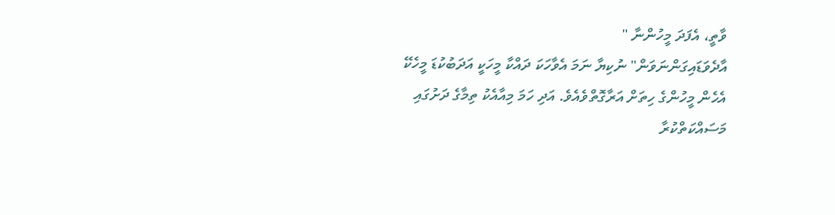ވާތީ، އެފަދަ މީހުންނާ "
އާދެވަޑައިގަންނަވަން" ނުކިޔާ ނަމަ އެވާހަކަ ދައްކާ މީހަކީ އަދަބުކުޑަ މީހެކޭ
އެހެން މީހުންގެ ހިތަށް އަރާގޮތްވެއެވެ. އަދި ހަމަ މިއާއެކު ތިމާގެ ދަށުގައި
މަސައްކަތްކުރާ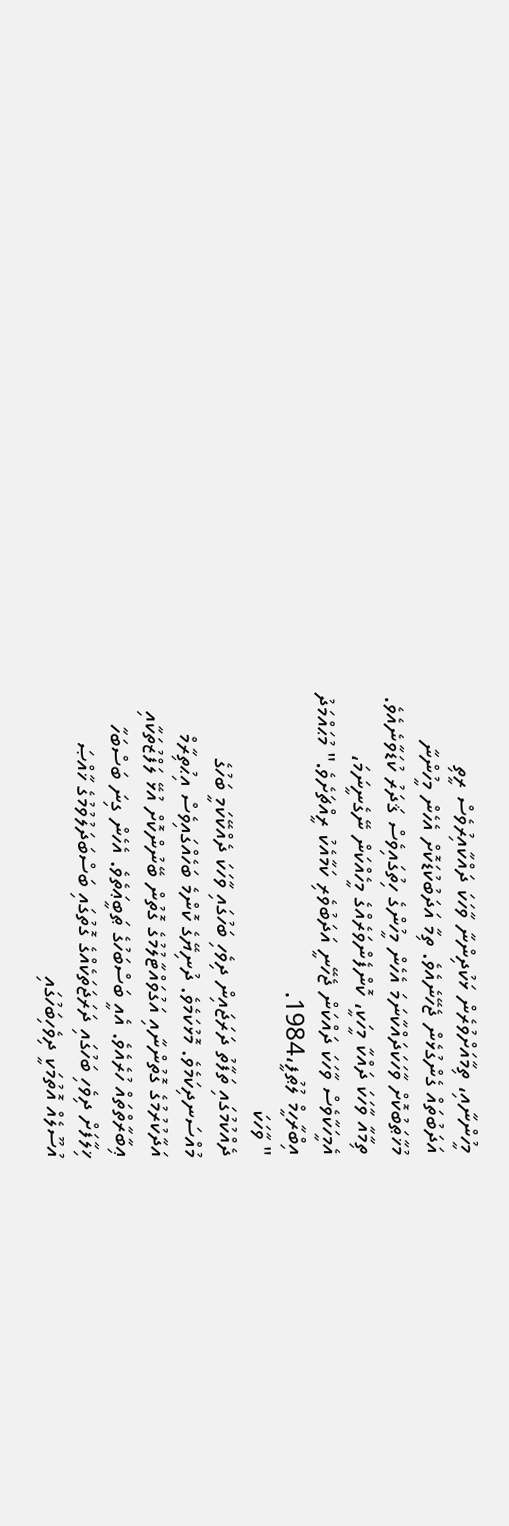މީހުންނާއި، ތިމާއަށްވުރެން ޅަކުދިންނާ ވާހަކަ ދައްކާއިރުވެސް ރީތި
އަދަބުތައް ގެންގުޅެން ޖެހޭނެއެވެ. ތިމާ އަދަބުކުޑަކޮށް އެހެން މީހުންނާ
މުޚާޠަބުކޮށް ވާހަކަދައްކާނަމަ އެހެން މީހުންގެ ހިތުގައިވެސް ޤަދަރު ކުޑަވާނެއެވެ.
ތިމާއާ ވާހަކަ ދައްކާ މީހަކީ، ކޮންފެންވަރެއްގެ މީހެއްކަން ނޭގެނީނަމަ،
އެމީހަކާވެސް ވާހަކަ ދައްކަން ޖެހޭނީ އަދަބުވެރި ކަމާއެކު ރީއްޗަށެވެ." މުޙައްމަދު
އިބްރާހީމް ލުޠުފީ،1984.
" ވާހަކަ
ދެއްކުމުގައި ތަފާތު ދަރަޖައިން ދިވެހި ބަހުގައި ވާހަކަ ދެއްކޭކަމީ ބަހުގެ
މުއްސަނދިކަމެވެ. މޮޅުކަމެވެ. ދުނިޔޭގެ ކޮންމެ ބަހެއްގައިވެސް އިޙުތިރާމް
އަދާކުރުމުގެ ގޮތުންނާއި އަގުވައްޓާލުމުގެ ގޮތުން ބޭނުންކޮށް އުޅޭ ލަފްޒުތަކާއި
ޢިބާރާތްތައް ހުރެއެވެ. އެއީ ބަސްބަހުގެ ޠަބީޢަތެވެ. އެހެން ގިނަ ބަސްބަހާ
ޚިލާފަށް ދިވެހި ބަހުގައި ދަރަޖަތަކެއްގެ ގޮތުގައި ބަސްބަދަލުވުމުގެ ޚާއްޞަ
އުސޫލެއް އޮތުމަކީ ދިވެހިބަހުގައި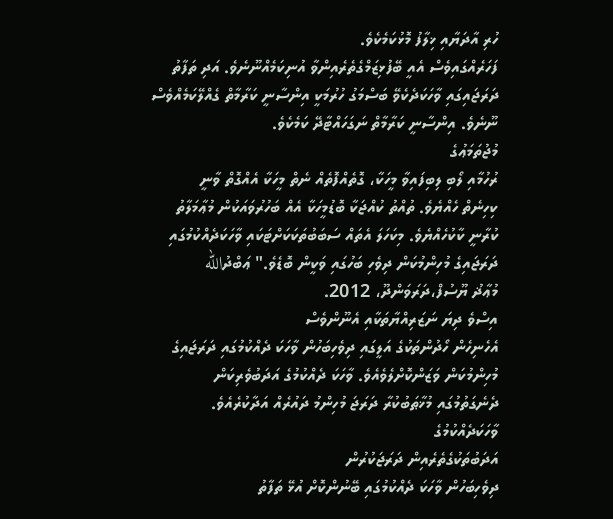ހުރި އާދަޔާއި ޚިލާފު މޮޅުކަމެކެވެ.
ފަހަރެއްގައިވެސް އެއީ ބޭފުޅިޒަމްގެތެރެއިންވާ އުނިކަމެއްނޫނެވެ. އަދި ތަފާތު
ދަރަޖައިގައި ވާހަކަދެކެވޭ ބަސްމަގު ހުރުމަކީ އިންސާނީ ކަރާމާތް ގެއްލޭކަމެއްވެސް
ނޫނެވެ. އިންސާނީ ކަރާމާތް ނަގަހައްޓާދޭ ކަމެކެވެ.
މުޖުތަމަޢުގެ
ރުހުމާއި ލޯބި ލިބިފައިވާ މީހަކާ، ގޮތެއްފޮތެއް ނެތް މީހަކާ އެއްގޮތް ވާނީ
ކިހިނެތް ހެއްޔެވެ. ތުއްތު ކުއްޖަކާ ބޮޑުމީހަކާ އެއް ބަހުރުވައަކުން މުޢާމަލާތު
ކުރާނީ ކާކުހެއްޔެވެ. މިކަހަލަ އެތައް ސަބަބުތަކަކަށްޓަކައި ވާހަކަދެއްކުމުގައި
ދަރަޖައިގެ މުހިންމުކަން ދިވެހި ބަހުގައި ވަކީން ބޮޑެވެ." ޢަބްދުالله
މުޢާޛު ޔޫސުފް،ދަރަވަންދޫ، 2012.
އިސްވެ ދިޔަ ނަޒަރިއްޔާތަކާއި އެނޫންވެސް
އެހެނިހެން ހޯދުންތަކުގެ އަލީގައި ދިވެހިބަހުން ވާހަކަ ދެއްކުމުގައި ދަރަޖައިގެ
މުހިންމުކަން ވަޒަންކޮށްލެވެއެވެ. ވާހަކަ ދެއްކުމުގެ އަދަބުވެރިކަން
ދެނެގަތުމުގައި މުޚާޠަބުކުރާ ދަރަޖަ މުހިންމު ދައުރެއް އަދާކުރެއެވެ.
ވާހަކަދެއްކުމުގެ
އަދަބުތަކުގެތެރެއިން ދަރަޖަކުރުން
ދިވެހިބަހުން ވާހަކަ ދެއްކުމުގައި ބޭނުންކޮށް އުޅޭ ތަފާތު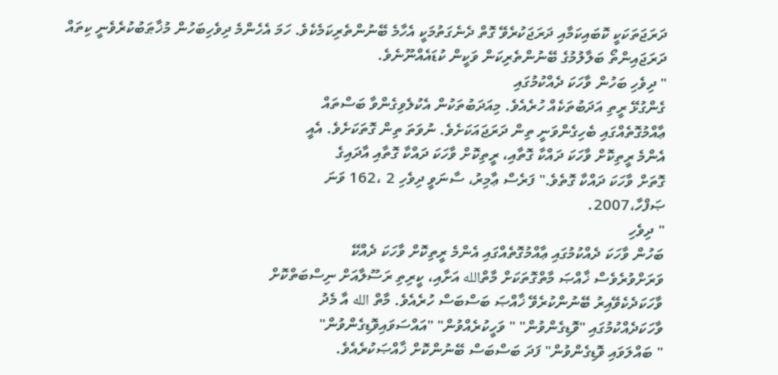ދަރަޖަތަކަކީ ކޮބައިކަމާއި ދަރަޖަކުރެވޭ ގޮތް ދެނެގަތުމަކީ އެހާމެ ބޭނުންތެރިކަމެކެވެ. ހަމަ އެހެންމެ ދިވެހިބަހުން މުޚާޠަބުކުރެވެނީ ކިތައް ދަރަޖައިންތޯ ބަލާލުމުގެ ބޭނުންތެރިކަން ވަކީން ކުޑައެއްނޫނެވެ.
" ދިވެހި ބަހުން ވާހަކަ ދެއްކުމުގައި
ގެންގުޅޭ ރީތި އަދަބުތަކެއް ހުރެއެވެ. މިއަދަބުތަކުން އެކުލެވިގެންވާ ބަސްތައް
ޢާއްމުގޮތެއްގައި ބެހިގެންވަނީ ތިން ދަރަޖައަކަށެވެ. ނުވަތަ ތިން ގޮތަކަށެވެ. އެއީ
އެންމެ ރީތިކޮށް ވާހަކަ ދައްކާ ގޮތާއި، ރީތިކޮށް ވާހަކަ ދައްކާ ގޮތާއި އާދައިގެ
ގޮތަށް ވާހަކަ ދައްކާ ގޮތެވެ." ފަރެސް ޢާމިރު، ސާނަވީ ދިވެހި 2 ،162 ވަނަ
ޞަފްހާ،2007.
" ދިވެހި
ބަހުން ވާހަކަ ދެއްކުމުގައި ޢާއްމުގޮތެއްގައި އެންމެ ރީތިކޮށް ވާހަކަ ދެއްކޭ
ވަރަށްވުރެވެސް ޚާއްޞަ މާތްގޮތަކަށް މާތްالله އަށާއި، ކީރިތި ރަސޫލާއަށް ނިސްބަތްކޮށް
ވާހަކަދެކެވޭއިރު ބޭނުންކުރެވޭ ޚާއްޞަ ބަސްބަސް ހުރެއެވެ. މާތް الله އާ މެދު
ވާހަކަދެއްކުމުގައި "ވޮޑިގެންވުން" " ވަހީކުރެއްވުން" "އައްސަވައިވޮޑިގެންވުން"
" ބައްލަވައި ވޮޑިގެންވުން" ފަދަ ބަސްބަސް ބޭނުންކޮށް ޚާއްޞަކުރެއެވެ.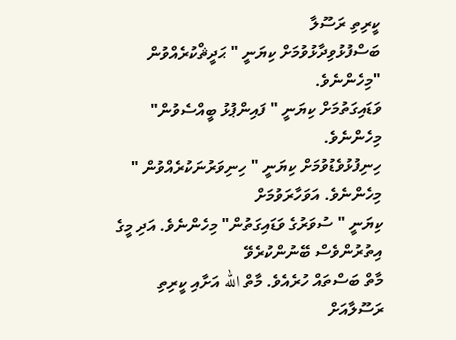ކީރިތި ރަސޫލާ
ބަސްފުޅުވިދާޅުވުމަށް ކިޔަނީ " ޙަދީޘްކުރެއްވުން "މިހެންނެވެ.
ވަޑައިގަތުމަށް ކިޔަނީ " ފައިންޕުޅު ބީއްސެވުން" މިހެންނެވެ.
ހިނިފުޅުވެޑުވުމަށް ކިޔަނީ " ހިނިވަރުނަކުރެއްވުން " މިހެންނެވެ. އަވަހާރަވުމަށް
ކިޔަނީ " ސުވަރުގެ ވަޑައިގަތުން" މިހެންނެވެ. އަދި މީގެ އިތުރުންވެސް ބޭނުންކުރެވޭ
މާތް ބަސްތައް ހުރެއެވެ. މާތް الله އަށާއި ކީރިތި ރަސޫލާއަށް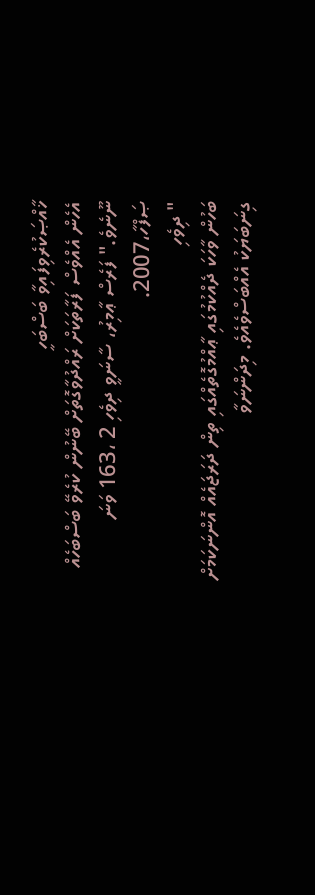ޚާއްޞަކުރެވިފައިވާ ބަސްބަހީ
އެހެން އެއްވެސް ފަރާތަކަށް ރައްދުވާގޮތަށް ބޭނުން ކުރެވޭ ބަސްބަހެއް
ނޫނެވެ." ފަރެސް ޢާމިރު، ސާނަވީ ދިވެހި 2 ،163 ވަނަ
ޞަފްހާ،2007.
" ދިވެހި
ބަހުން ވާހަކަ ދެއްކުމުގައި ޢާއްމުގޮތެއްގައި ތިން ދަރަޖައެއް އޮންނަކަމަށް
ގިނަބަޔަކު އެއްބަސްވެއެވެ. މިދަންނަވާ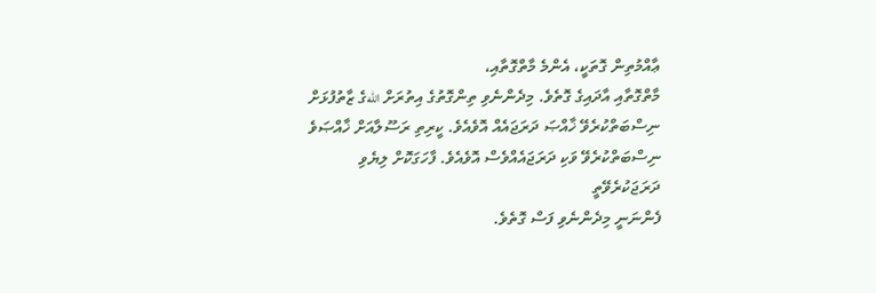ޢާއްމުތިން ގޮތަކީ، އެންމެ މާތްގޮތާއި،
މާތްގޮތާއި އާދައިގެ ގޮތެވެ. މިދެންނެވި ތިންގޮތުގެ އިތުރަށް اللهގެ ޒާތުފުޅަށް
ނިސްބަތްކުރެވޭ ޚާއްޞަ ދަރަޖައެއް އޮވެއެވެ. ކީރިތި ރަސޫލާއަށް ޚާއްޞަވެ
ނިސްބަތްކުރެވޭ ވަކި ދަރަޖައެއްވެސް އޮވެއެވެ. ފާހަގަކޮށް ލިޔެވި ދަރަޖަކުރެވޭތީ
ފެންނަނީ މިދެންނެވި ފަސް ގޮތެވެ.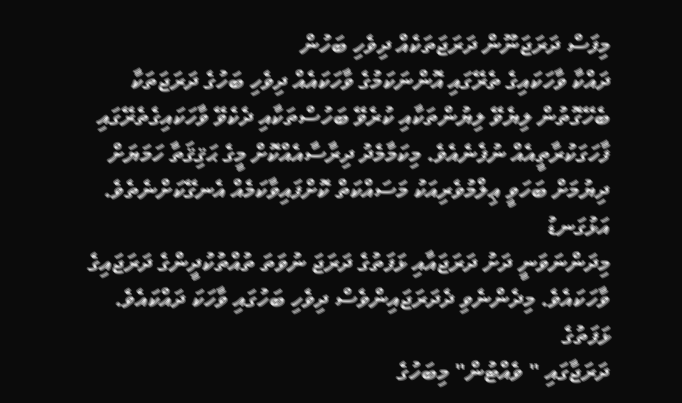މިފަސް ދަރަޖަނޫން ދަރަޖަތަކެއް ދިވެހި ބަހުން
ދައްކާ ވާހަކައިގެ ތެރޭގައި އޮންނަކަމުގެ ވާހަކައެއް ދިވެހި ބަހުގެ ދަރަޖަތަކާ
ބެހޭގޮތުން ލިޔެވޭ ލިޔުންތަކާއި ކުރެވޭ ބަހުސްތަކާއި ދެކެވޭ ވާހަކައިގެތެރޭގައި
ފާހަގަކުރާތީއެއް ނުފެނެއެވެ. މިކަމާމެދު ދިރާސާއެއްކޮށް މީގެ ޙަޤިޤަތާ ހަމަޔަށް
ދިޔުމަށް ބަހަވީ ޢިލްމުވެރިއަކު މަސައްކަތް ކޮށްފައިވާކަމެއް އެނގޭކަށްނެތެވެ.
އަޅުގަނޑު
މިދަންނަވަނީ ދަށު ދަރަޖައާއި ޅަފަތުގެ ދަރަޖަ ނުވަތަ ތުއްތުކުދީންގެ ދަރަޖައިގެ
ވާހަކައެވެ. މިދެންނެވި ދެދަރަޖައިންވެސް ދިވެހި ބަހުގައި ވާހަކަ ދައްކައެވެ.
ޅަފަތުގެ
ދަރަޖާގައި " ވެއްޓުން" މިބަހުގެ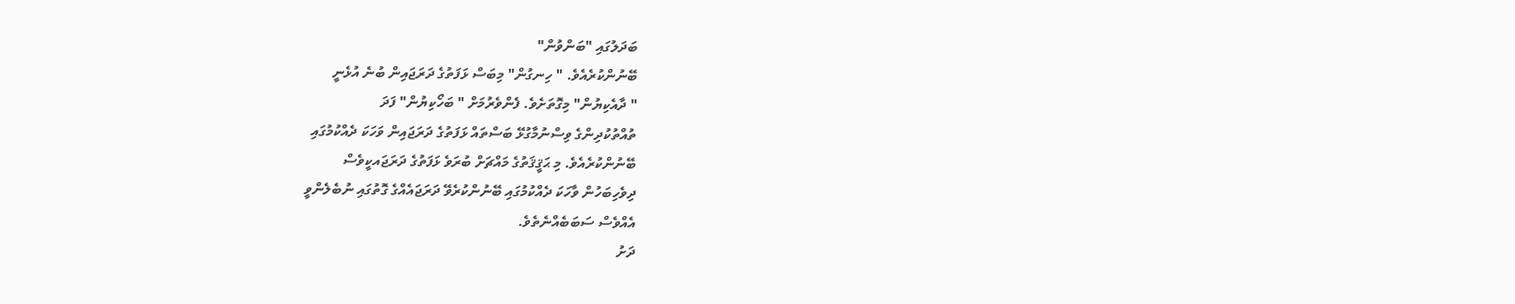ބަދަލުގައި "ބަންވުން"
ބޭނުންކުރެއެވެ. " ހިނގުން" މިބަސް ޅަފަތުގެ ދަރަޖައިން ބުނެ އުޅެނީ
" ދާއެކިޔުން" މިގޮތަށެވެ. ފެންވެރުމަށް " ބަހޯކިޔުން" ފަދަ
ތުއްތުކުދިންގެ ވިސްނުމާގުޅޭ ބަސްތައް ޅަފަތުގެ ދަރަޖައިން ވަހަކަ ދެއްކުމުގައި
ބޭނުންކުރެއެވެ. މި ޙަޤީޤަތުގެ މައްޗަށް ބުރަވެ ޅަފަތުގެ ދަރަޖައކީވެސް
ދިވެހިބަހުން ވާހަކަ ދެއްކުމުގައި ބޭނުންކުރެވޭ ދަރަޖައެއްގެ ގޮތުގައި ނުބެލެންވީ
އެއްވެސް ސަބަބެއްނެތެވެ.
ދަށު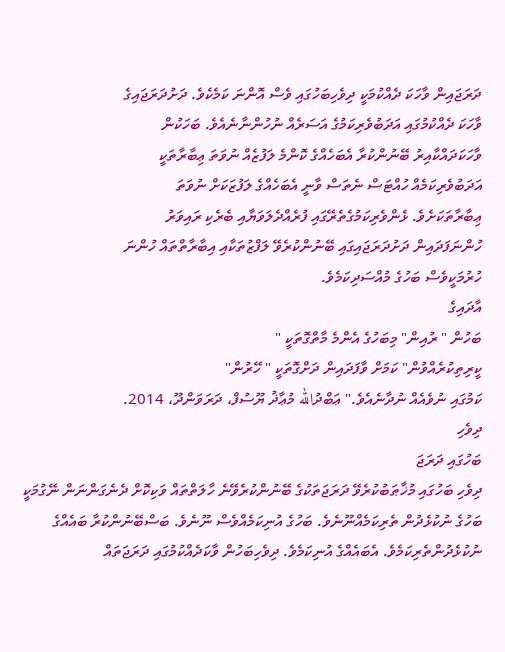ދަރަޖައިން ވާހަކަ ދެއްކުމަކީ ދިވެހިބަހުގައި ވެސް އޮންނަ ކަމެކެވެ. ދަށުދަރަޖައިގެ
ވާހަކަ ދެއްކުމުގައި އަދަބުވެރިކަމުގެ އަސަރެއް ނުހުންނާނެއެވެ. ބަހަކުން
ވާހަކަދައްކާއިރު ބޭނުންކުރާ އެބަހެއްގެ ކޮންމެ ލަފުޒެއް ނުވަތަ ޢިބާރާތަކީ
އަދަބުވެރިކަމެއް ހުއްޓަސް ނެތަސް ވާނީ އެބަހެއްގެ ލަފުޒަކަށް ނުވަތަ
ޢިބާރާތަކަށެވެ. ޅެންވެރިކަމުގެތެރޭގައި ފުރެއްދެލަވަޔާއި ބެރެކި ރައިވަރު
ހުންނަފަދައިން ދަށުދަރަޖައިގައި ބޭނުންކުރެވޭ ލަފްޒުތަކާއި އިބާރާތްތައް ހުންނަ
ހުރުމަކީވެސް ބަހުގެ މުއްސަދިކަމެވެ.
އާދައިގެ
ބަހުން " ރުއިން" މިބަހުގެ އެންމެ މާތްގޮތަކީ "
ކީރިތިކުރެއްވުން" ކަމަށް ވާފަދައިން ދަށްގޮތަކީ " ހޭރުން"
ކަމުގައި ނުވެއެއް ނުދާނެއެވެ." ޢަބްދުالله މުޢާޛު ޔޫސުފް، ދަރަވަންދޫ، 2014.
ދިވެހި
ބަހުގައި ދަރަޖަ
ދިވެހި ބަހުގައި މުޚާޠަބުކުރެވޭ ދަރަޖަތަކުގެ ބޭނުންކުރެވޭނެ ހާލަތްތައް ވަކިކޮށް ދެނެގަންނަން ނޭގުމަކީ ބަހުގެ ނުކުޅެދުން ތެރިކަމެއްނޫނެވެ. ބަހުގެ އުނިކަމެއްވެސް ނޫނެވެ. ބަސްބޭނުންކުރާ ބައެއްގެ ނުކުޅެދުންތެރިކަމެވެ. އެބައެއްގެ އުނިކަމެވެ. ދިވެހިބަހުން ވާކަދެއްކުމުގައި ދަރަޖަތައް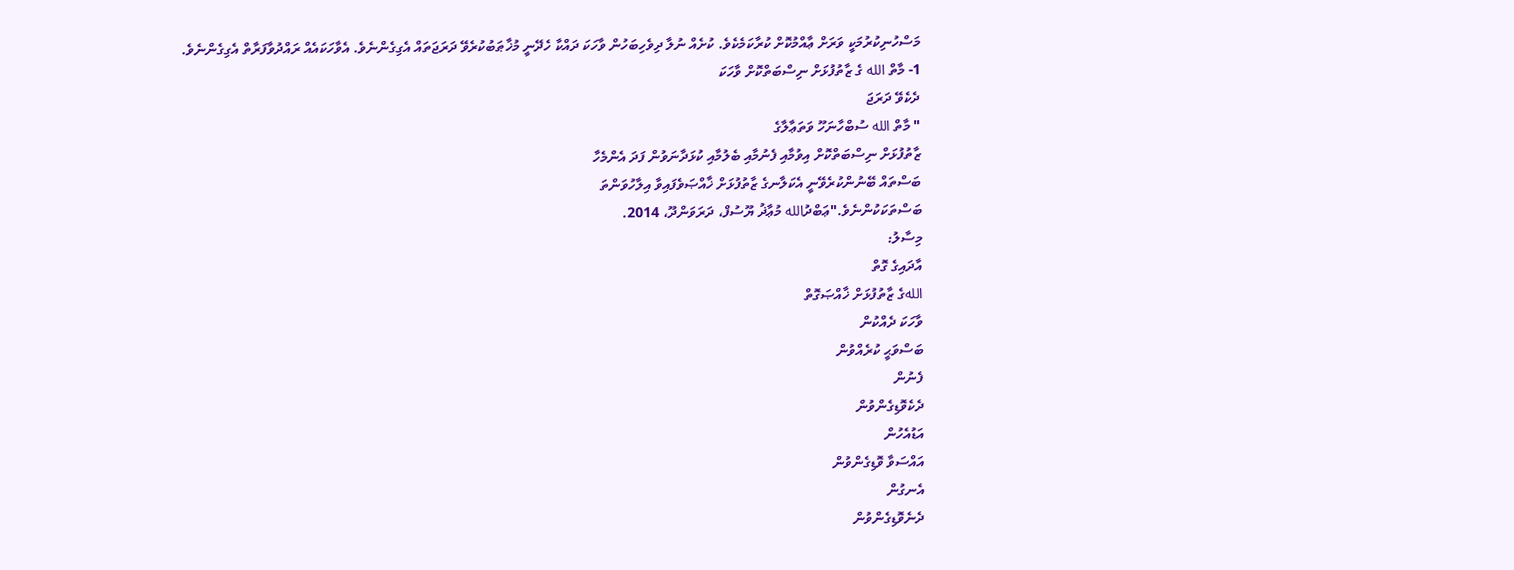މަސްހުނިކުރުމަކީ ވަރަށް ޢާއްމުކޮށް ކުރާކަމެކެވެ. ކުށެއް ނުލާ ދިވެހިބަހުން ވާހަކަ ދައްކާ ހެދޭނީ މުޚާޠަބުކުރެވޭ ދަރަޖަތައް އެގިގެންނެވެ. އެވާހަކައެއް ރައްދުވާފަރާތް އެގިގެންނެވެ.
1- މާތް الله ގެ ޒާތުފުޅަށް ނިސްބަތްކޮށް ވާހަކަ
ދެކެވޭ ދަރަޖަ
" މާތް الله ސުބްހާނަހޫ ވަތަޢާލާގެ
ޒާތުފުޅަށް ނިސްބަތްކޮށް އިވުމާއި ފެނުމާއި ބެލުމާއި ކުޅަދާނަވުން ފަދަ އެންމެހާ
ބަސްތައް ބޭނުންކުރެވޭނީ އެކަލާނގެ ޒާތުފުޅަށް ޚާއްޞަވެފައިވާ އިލާހުވަންތަ
ބަސްތަކަކުންނެވެ."ޢަބްދުالله މުޢާޛު ޔޫސުފް، ދަރަވަންދޫ، 2014.
މިސާލު:
އާދައިގެ ގޮތް
اللهގެ ޒާތުފުޅަށް ޚާއްޞަގޮތް
ވާހަކަ ދެއްކުން
ބަސްވަޙީ ކުރެއްވުން
ފެނުން
ދެކެވޮޑިގެންވުން
އަޑުއެހުން
އައްސަވާ ވޮޑިގެންވުން
އެނގުން
ދެނެވޮޑިގެންވުން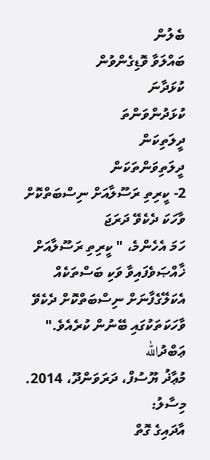ބެލުން
ބައްލަވާ ވޮޑިގެންވުން
ކުޅަދާނަ
ކުޅަދުންވަންތަ
ދީލަތިކަން
ދީލަތިވަންތަކަން
2- ކީރިތި ރަސޫލާއަށް ނިސްބަތްކޮށް
ވާހަކަ ދެކެވޭ ދަރަޖަ
ހަމަ އެހެންމެ، " ކީރިތި ރަސޫލާއަށް
ޚާއްޞަވެފައިވާ ވަކި ބަސްތަކެއް އެކަލޭގެފާނަށް ނިސްބަތްކޮށް ދެކެވޭ
ވާހަކަތަކުގައި ބޭނުން ކުރެއެވެ." ޢަބްދުالله
މުޢާޛު ޔޫސުފް، ދަރަވަންދޫ، 2014.
މިސާލު:
އާދައިގެ ގޮތް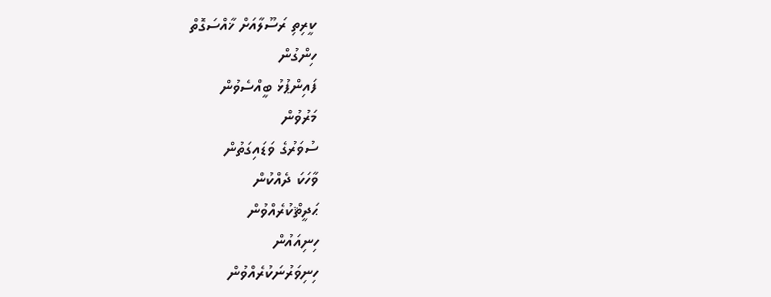ކީރިތި ރަސޫލާއަށް ޚާއްސަގޮތް
ހިންގުން
ފައިންޕުޅު ބީއްސެވުން
މަރުވުން
ސުވަރުގެ ވަޑައިގަތުން
ވާހަކަ ދެއްކުން
ޙަދީޘްކުރެއްވުން
ހިނިއައުން
ހިނިވަރުނަކުރެއްވުން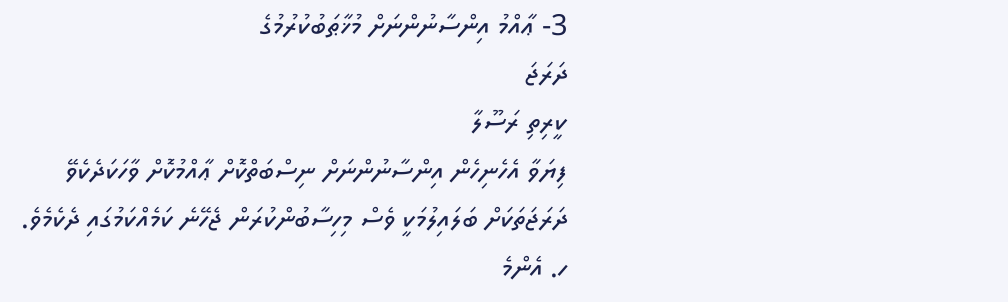3- ޢާއްމު އިންސާނުންނަށް މުޚާޠަބުކުރުމުގެ
ދަރަޖަ
ކީރިތި ރަސޫލާ
ފިޔަވާ އެހެނިހެން އިންސާނުންނަށް ނިސްބަތްކޮށް ޢާއްމުކޮށް ވާހަކަދެކެވޭ
ދަރަޖަތަކަށް ބަލައިލުމަކީ ވެސް މިހިސާބުންކުރަން ޖެހޭނެ ކަމެއްކަމުގައި ދެކެމެވެ.
ހ. އެންމެ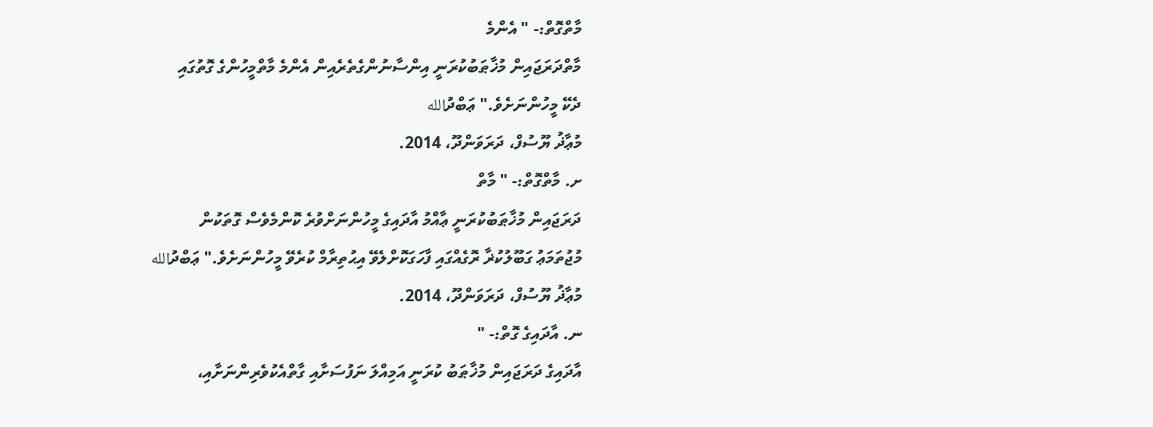މާތްގޮތް:- " އެންމެ
މާތްދަރަޖައިން މުޚާޠަބުކުރަނީ އިންސާނުންގެތެރެއިން އެންމެ މާތްމީހުންގެ ގޮތުގައި
ދެކޭ މީހުންނަށެވެ." ޢަބްދުالله
މުޢާޛު ޔޫސުފް، ދަރަވަންދޫ، 2014.
ށ. މާތްގޮތް:- " މާތް
ދަރަޖައިން މުޚާޠަބުކުރަނީ ޢާއްމު އާދައިގެ މީހުންނަށްވުރެ ކޮންމެވެސް ގޮތަކުން
މުޖުތަމަޢު ގަބޫލުކުޜާ ރޮގެއްގައި ފާހަގަކޮށްލެވޭ އިޙުތިރާމް ކުރެވޭ މީހުންނަށެވެ." ޢަބްދުالله
މުޢާޛު ޔޫސުފް، ދަރަވަންދޫ، 2014.
ނ. އާދައިގެ ގޮތް:- "
އާދައިގެ ދަރަޖައިން މުޚާޠަބު ކުރަނީ އަމިއްލަ ނަފުސަށާއި ގާތްއެކުވެރިންނަށާއި،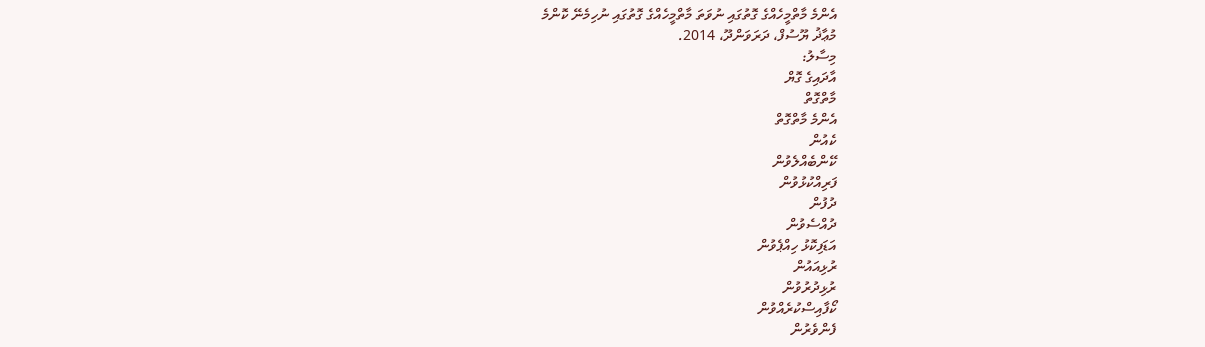އެންމެ މާތްމީހެއްގެ ގޮތުގައި ނުވަތަ މާތްމީހެއްގެ ގޮތުގައި ނުހިމެނޭ ކޮންމެ
މުޢާޛު ޔޫސުފް، ދަރަވަންދޫ، 2014.
މިސާލު:
އާދައިގެ ގޮޔް
މާތްގޮތް
އެންމެ މާތްގޮތް
ކެއުން
ކޭންބެއްލެވުން
ފަރިއްކުޅުވުން
ދުފުން
ދުއްސެވުން
އަޑަފިކޮޅު ހިއްޕެވުން
ރުޅިއައުން
ރުޅިދުރުވުން
ކޯފާއިސްކުރެއްވުން
ފެންވެރުން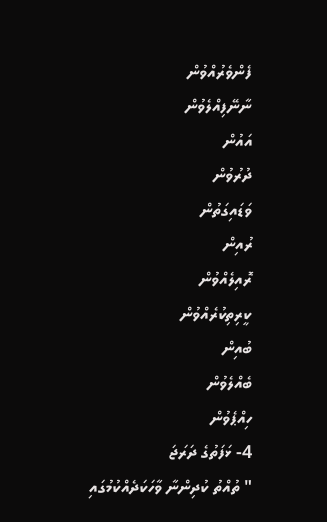ފެންވެރުއްވުން
ނާނޭފިއްލެވުން
އައުން
ދުރުވުން
ވަޑައިގަތުން
ރުއިން
ރޮއިލެއްވުން
ކީރިތިކުރެއްވުން
ބުއިން
ބެއްލެވުން
ހިއްޕެވުން
4- ޅަފަތުގެ ދަރަޖަ
" ތުއްތު ކުދިންނާ ވާހަކަދެއްކުމުގައި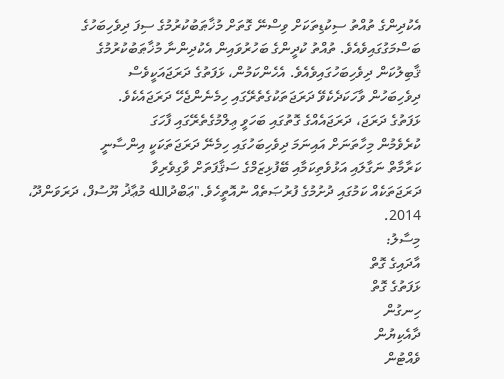އެކުދިންގެ ތުއްތު ސިކުޑިތަކަށް ވިސްނޭ ގޮތަށް މުޚާޠަބުކުރުމުގެ ސިފަ ދިވެހިބަހުގެ
ބަސްމަގުގައިވެއެވެ. ތުއްތު ކުދީންގެ ބަހުރުވައިން އެކުދިންނާ މުޚާޠަބުކުރުމުގެ
ޤާބިލުކަން ދިވެހިބަހުގައިވެއެވެ. އެހެންކަމުން، ޅަފަތުގެ ދަރަޖައަކީވެސް
ދިވެހިބަހުން ވާހަކަދެކެވޭ ދަރަޖަތަކުގެތެރޭގައި ހިމެނެންޖެހޭ ދަރަޖައެކެވެ.
ޅަފަތުގެ ދަރަޖަ، ދަރަޖައެއްގެ ގޮތުގައި ބަހަވީ ޢިލްމުގެތެރޭގައި ފާހަގަ
ކުރެވެމުން މިހާތަނަށް އައިނަމަ ދިވެހިބަހުގައި ހިމެނޭ ދަރަޖަތަކަކީ އިންސާނީ
ކަރާމާތް ނަގާލައި އަޅުވެތިކަމާއި ބޭފުޅިޒަމްގެ ސަޤާފަތަށް ވާގިވެރިވާ
ދަރަޖަތަކެއް ކަމުގައި ދުށުމުގެ ފުރުޞަތެއް ނުއޮތީހެވެ."ޢަބްދުالله މުޢާޛު ޔޫސުފް، ދަރަވަންދޫ، 2014.
މިސާލު:
އާދައިގެ ގޮތް
ޅަފަތުގެ ގޮތް
ހިނގުން
ދާއެކިޔުން
ވެއްޓުން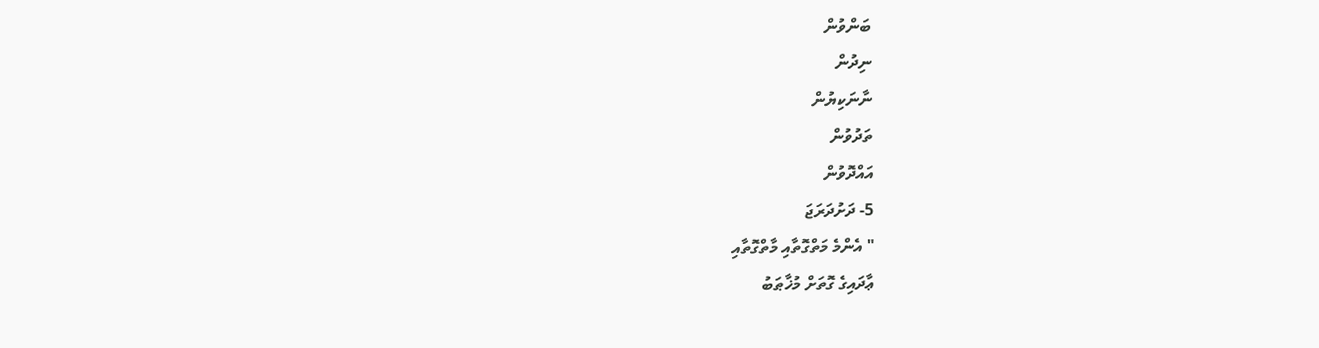ބަންވުން
ނިދުން
ނާނަކިޔުން
ތަދުވުން
އައްދޮވުން
5- ދަށުދަރަޖަ
" އެންމެ މަތްގޮތާއި މާތްގޮތާއި
ޢާދައިގެ ގޮތަށް މުޚާޠަބު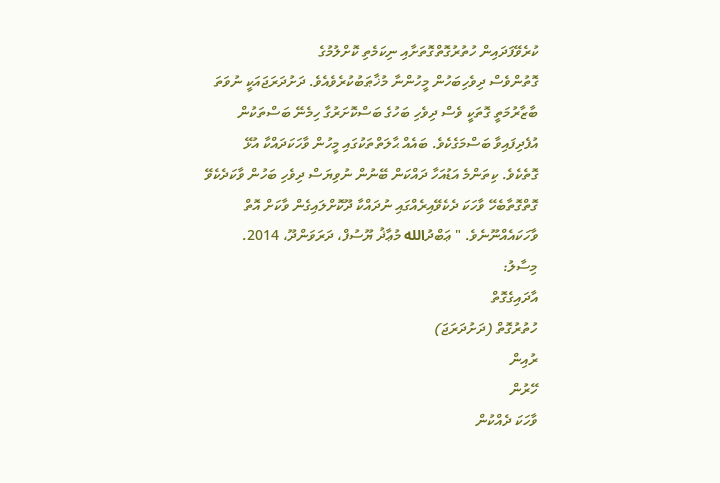ކުރެވޭފަދައިން ހުތުރުގޮތްގޮތަށާއި ނިކަމެތި ކޮށްލުމުގެ
ގޮތުންވެސް ދިވެހިބަހުން މީހުންނާ މުޚާޠަބުކުރެވެއެވެ. ދަށުދަރަޖައަކީ ނުވަތަ
ބާޒާރުމަތީ ގޮތަކީ ވެސް ދިވެހި ބަހުގެ ބަސްކޮށަރުގާ ހިމެނޭ ބަސްތަކުން
އުފެދިފައިވާ ބަސްމަގެކެވެ. ބައެއް ޙާލަތްތަކުގައި މީހުން ވާހަކަދައްކާ އުޅޭ
ގޮތެކެވެ. ކިތަންމެ އަޑުއަހާ ދައްކަން ބޭނުން ނުވިޔަސް ދިވެހި ބަހުން ވާކަދެކެވޭ
ގޮތްގޮތާބެހޭ ވާހަކަ ދެކެވޭއިރެއްގައި ނުދައްކާ ދޫކޮށްލައިގެން ވާކަށް އޮތް
ވާހަކައެއްނޫނެވެ. " ޢަބްދުالله މުޢާޛު ޔޫސުފް، ދަރަވަންދޫ، 2014.
މިސާލު:
އާދައިގެގޮތް
ހުތުރުގޮތް (ދަށުދަރަޖަ)
ރުއިން
ހޭރުން
ވާހަކަ ދެއްކުން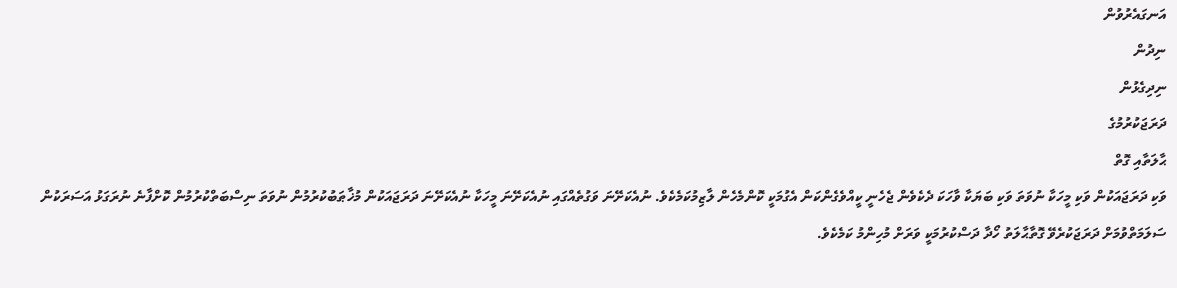އަނގައެރުވުން
ނިދުން
ނިދިގެޅުން
ދަރަޖަކުރުމުގެ
ޙާލަތާއި ގޮތް
ވަކި ދަރަޖައަކުން ވަކި މީހަކާ ނުވަތަ ވަކި ބަޔަކާ ވާހަކަ ދެކެވެން ޖެހެނީ ކީއްވެގެންކަން އެގުމަކީ ކޮންމެހެން ލާޒިމުކަމެކެވެ. ނުއެކަށޭނަ ވަގުތެއްގައި ނުއެކަށޭނަ މީހަކާ ނުއެކަށޭނަ ދަރަޖައަކުން މުޚާޠަބުކުރުމުން ނުވަތަ ނިސްބަތްކުރުމުން ކޮށްފާނެ ނުރަގަޅު އަސަރަކުން ސަލަމަތްވުމަށް ދަރަޖަކުރެވޭ ގޮތާޙާލަތު ހޯދާ ދަސްކުރުމަކީ ވަރަށް މުހިންމު ކަމެކެވެ.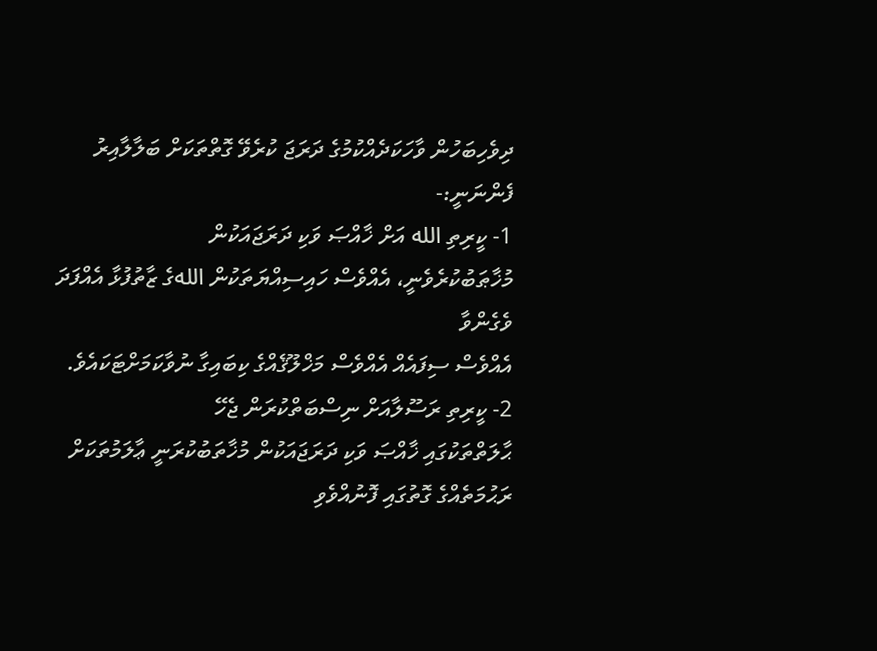ދިވެހިބަހުން ވާހަކަދެއްކުމުގެ ދަރަޖަ ކުރެވޭ ގޮތްތަކަށް ބަލާލާއިރު ފެންނަނީ:-
1- ކީރިތި الله އަށް ޚާއްޞަ ވަކި ދަރަޖައަކުން
މުޚާޠަބުކުރެވެނީ، އެއްވެސް ހައިސިއްޔަތަކުން اللهގެ ޒާތުފުޅާ އެއްފަދަ ވެގެންވާ
އެއްވެސް ސިފައެއް އެއްވެސް މަޚްލޫޤެއްގެ ކިބައިގާ ނުވާކަމަށްޓަކައެވެ.
2- ކީރިތި ރަސޫލާއަށް ނިސްބަތްކުރަން ޖެހޭ
ޙާލަތްތަކުގައި ޚާއްޞަ ވަކި ދަރަޖައަކުން މުޚާތަބުކުރަނީ ޢާލަމުތަކަށް
ރަޙުމަތެއްގެ ގޮތުގައި ފޮނުއްވެވި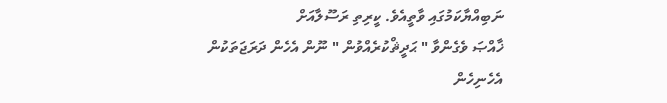ނަބިއްޔާކަމުގައި ވާތީއެވެ. ކީރިތި ރަސޫލާއަށް
ޚާއްޞަ ވެގެންވާ " ޙަދީޘްކުރެއްވުން " ނޫން އެހެން ދަރަޖަތަކުން
އެހެނިހެން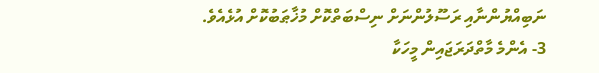ނަބިއްޔުންނާއި ރަސޫލުންނަށް ނިސްބަތްކޮށް މުޚާޠަބުކޮށް އުޅެއެވެ.
3- އެންމެ މާތްދަރަޖައިން މީހަކާ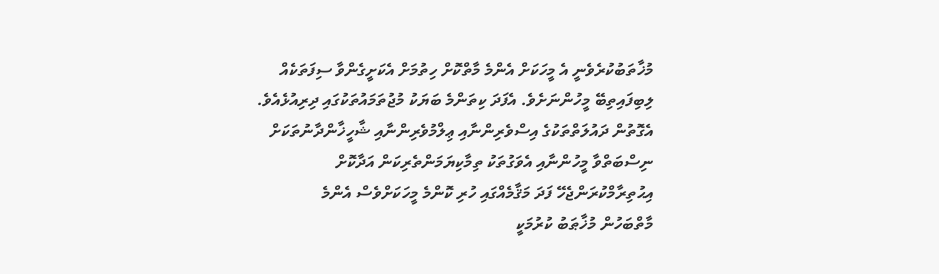މުޚާތަބުކުރެވެނީ އެ މީހަކަށް އެންމެ މާތްކޮށް ހިތުމަށް އެކަށީގެންވާ ސިފަތަކެއް
ލިބިފައިތިބޭ މީހުންނަށެވެ. އެފަދަ ކިތަންމެ ބަޔަކު މުޖުތަމައުތަކުގައި ދިރިއުޅެއެވެ.
އެގޮތުން ދައުލަތްތަކުގެ އިސްވެރިންނާއި ޢިލްމުވެރިންނާއި ޝާހީޚާންދާނުތަކަށް
ނިސްބަތްވާ މީހުންނާއި އެވަގުތަކު ތިމާކިޔަމަންތެރިކަން އަދާކޮށް
އިޙުތިރާމްކުރަންޖެހޭ ފަދަ މަޤާމެއްގައި ހުރި ކޮންމެ މީހަކަށްވެސް އެންމެ
މާތްބަހުން މުޚާޠަބު ކުރުމަކީ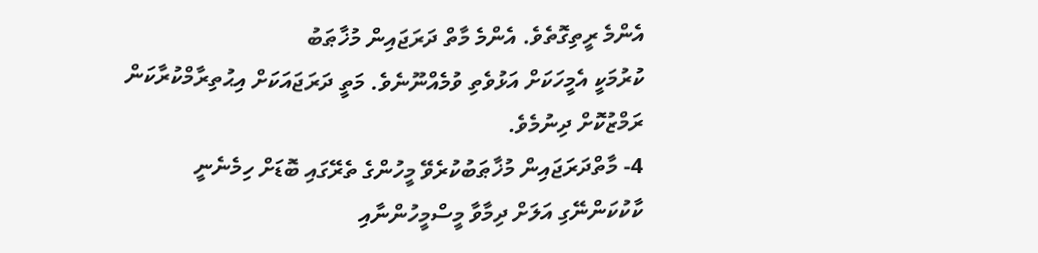އެންމެ ރީތިގޮތެވެ. އެންމެ މާތް ދަރަޖައިން މުޚާޠަބު
ކުރުމަކީ އެމީހަކަށް އަޅުވެތި ވުމެއްނޫނެވެ. މަތީ ދަރަޖައަކަށް އިޙުތިރާމްކުރާކަން
ރަމްޒުކޮށް ދިނުމެވެ.
4- މާތްދަރަޖައިން މުޚާޠަބުކުރެވޭ މީހުންގެ ތެރޭގައި ބޮޑަށް ހިމެނެނީ
ކާކުކަންނޭގި އަލަށް ދިމާވާ މީސްމީހުންނާއި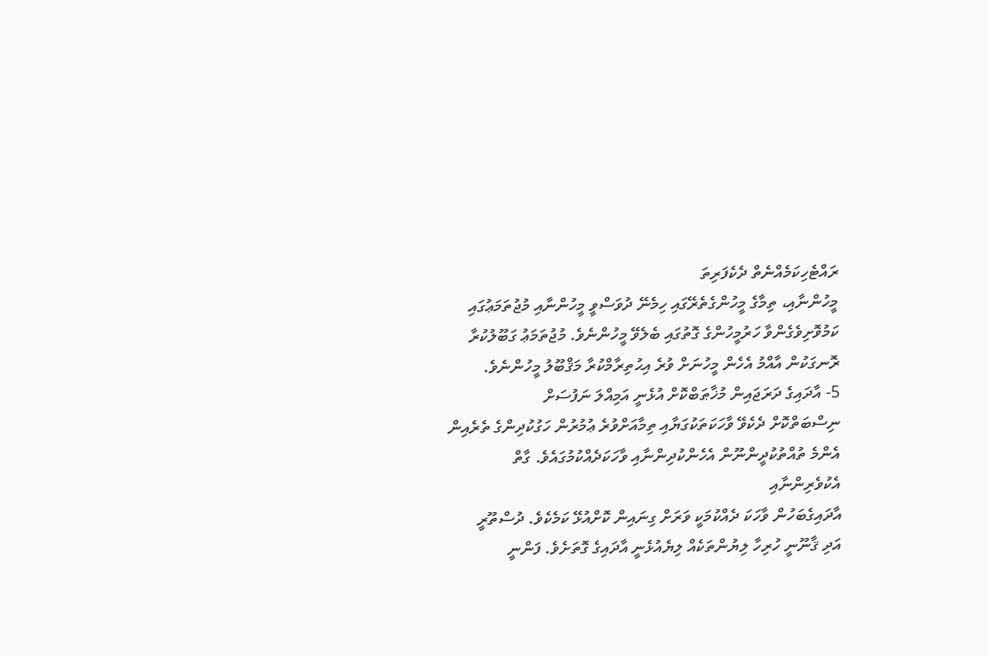ރައްޓެހިކަމެއްނެތް ދެކެފަރިތަ
މީހުންނާއި، ތިމާގެ މީހުންގެތެރޭގައި ހިމެނޭ ދުވަސްވީ މީހުންނާއި މުޖުތަމަޢުގައި
ކަމުވޮށިވެގެންވާ ހަރުމީހުންގެ ގޮތުގައި ބެލެވޭ މީހުންނެވެ. މުޖުތަމަޢު ގަބޫލުކުރާ
ރޮނގަކުން އާއްމު އެހެން މީހުނަށް ވުރެ އިޙުތިރާމްކުރާ މަޤްބޫލު މީހުންނެވެ.
5- އާދައިގެ ދަރަޖައިން މުޚާޠަބްކޮށް އުޅެނީ އަމިއްލަ ނަފުސަށް
ނިސްބަތްކޮށް ދެކެވޭ ވާހަކަތަކުގަޔާއި ތިމާއަށްވުރެ ޢުމުރުން ހަގުކުދިންގެ ތެރެއިން
އެންމެ ތުއްތުކުދީންނޫން އެހެންކުދިންނާއި ވާހަކަދެއްކުމުގައެވެ. ގާތް އެކުވެރިންނާއި
އާދައިގެބަހުން ވާހަކަ ދެއްކުމަކީ ވަރަށް ގިނައިން ކޮށްއުޅޭ ކަމެކެވެ. ދުސްތޫރީ
އަދި ޤާނޫނީ ހުރިހާ ލިޔުންތަކެއް ލިޔެއުޅެނީ އާދައިގެ ގޮތަށެވެ. ފަންނީ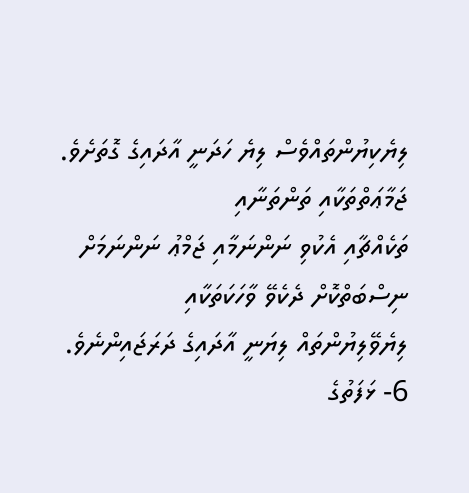ލިޔެކިޔުންތައްވެސް ލިޔެ ހަދަނީ އާދައިގެ ގޮތަށެވެ. ޖަމާޢަތްތަކާއި ތަންތަނާއި
ތަކެއްޗާއި އެކުވި ނަންނަމާއި ޖަމްޢު ނަންނަމަށް ނިސްބަތްކޮށް ދެކެވޭ ވާހަކަތަކާއި
ލިޔެވޭލިޔުންތައް ލިޔަނީ އާދައިގެ ދަރަޖައިންނެވެ.
6- ޅަފަތުގެ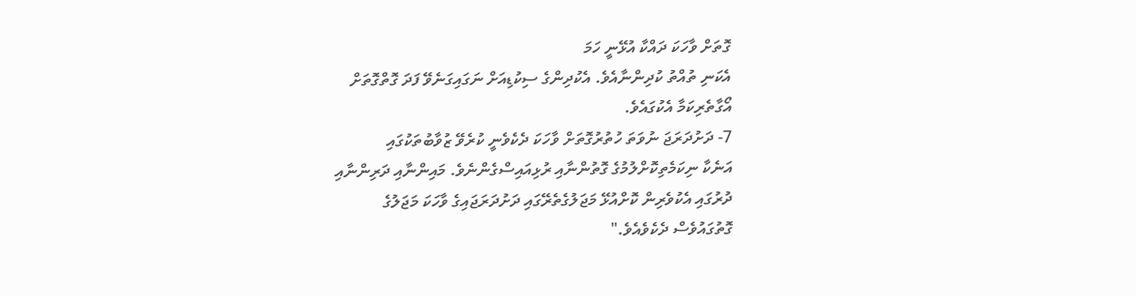ގޮތަށް ވާހަކަ ދައްކާ އުޅޭނީ ހަމަ
އެކަނި ތުއްތު ކުދިންނާއެވެ. އެކުދިންގެ ސިކުޑިއަށް ނަގައިގަނެވޭ ފަދަ ގޮތްގޮތަށް
އޯގާތެރިކަމާ އެކުގައެވެ.
7- ދަށުދަރަޖަ ނުވަތަ ހުތުރުގޮތަށް ވާހަކަ ދެކެވެނީ ކުރެވޭ ޒުވާބުތަކުގައި
އަނެކާ ނިކަމެތިކޮށްލުމުގެ ގޮތުންނާއި ރުޅިއައިސްގެންނެވެ. މައިންނާއި ދަރިންނާއި
ދުރުގައި އެކުވެރިން ކޮށްއުޅޭ މަޖަލުގެތެރޭގައި ދަށުދަރަޖައިގެ ވާހަކަ މަޖަލުގެ
ގޮތުގައުވެސް ދެކެވެއެވެ."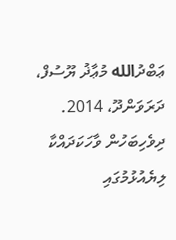ޢަބްދުالله މުޢާޛު ޔޫސުފް، ދަރަވަންދޫ، 2014.
ދިވެހިބަހުން ވާހަކަދައްކާ ލިޔެއުޅުމުގައި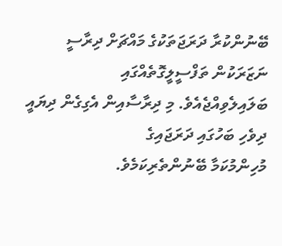ބޭނުންކުރާ ދަރަޖަތަކުގެ މައްޗަށް ދިރާސީ ނަޒަރަކުން ތަފްސީލީގޮތެއްގައި
ބަލައިލެވިއްޖެއެވެ. މި ދިރާސާއިން އެގިގެން ދިޔައީ ދިވެހި ބަހުގައި ދަރަޖައިގެ
މުހިންމުކަމާ ބޭނުންތެރިކަމެވެ.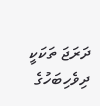ދަރަޖަ ތަކަކީ ދިވެހިބަހުގެ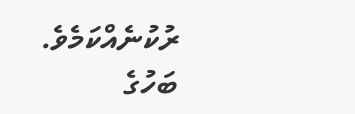ރުކުނެއްކަމެވެ.
ބަހުގެ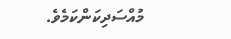މުއްސަދިކަންކަމެވެ.